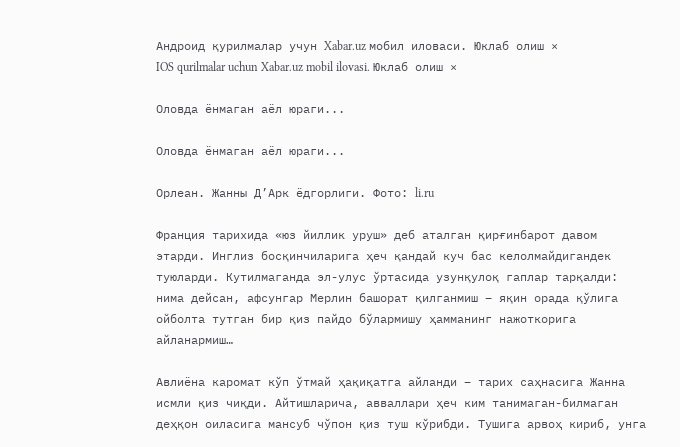Андроид қурилмалар учун Xabar.uz мобил иловаси. Юклаб олиш ×
IOS qurilmalar uchun Xabar.uz mobil ilovasi. Юклаб олиш ×

Оловда ёнмаган аёл юраги...

Оловда ёнмаган аёл юраги...

Орлеан. Жанны Д’Арк ёдгорлиги. Фото: li.ru

Франция тарихида «юз йиллик уруш» деб аталган қирғинбарот давом этарди. Инглиз босқинчиларига ҳеч қандай куч бас келолмайдигандек туюларди. Кутилмаганда эл-улус ўртасида узунқулоқ гаплар тарқалди: нима дейсан, афсунгар Мерлин башорат қилганмиш – яқин орада қўлига ойболта тутган бир қиз пайдо бўлармишу ҳамманинг нажоткорига айланармиш…

Авлиёна каромат кўп ўтмай ҳақиқатга айланди – тарих саҳнасига Жанна исмли қиз чиқди. Айтишларича, авваллари ҳеч ким танимаган-билмаган деҳқон оиласига мансуб чўпон қиз туш кўрибди. Тушига арвоҳ кириб, унга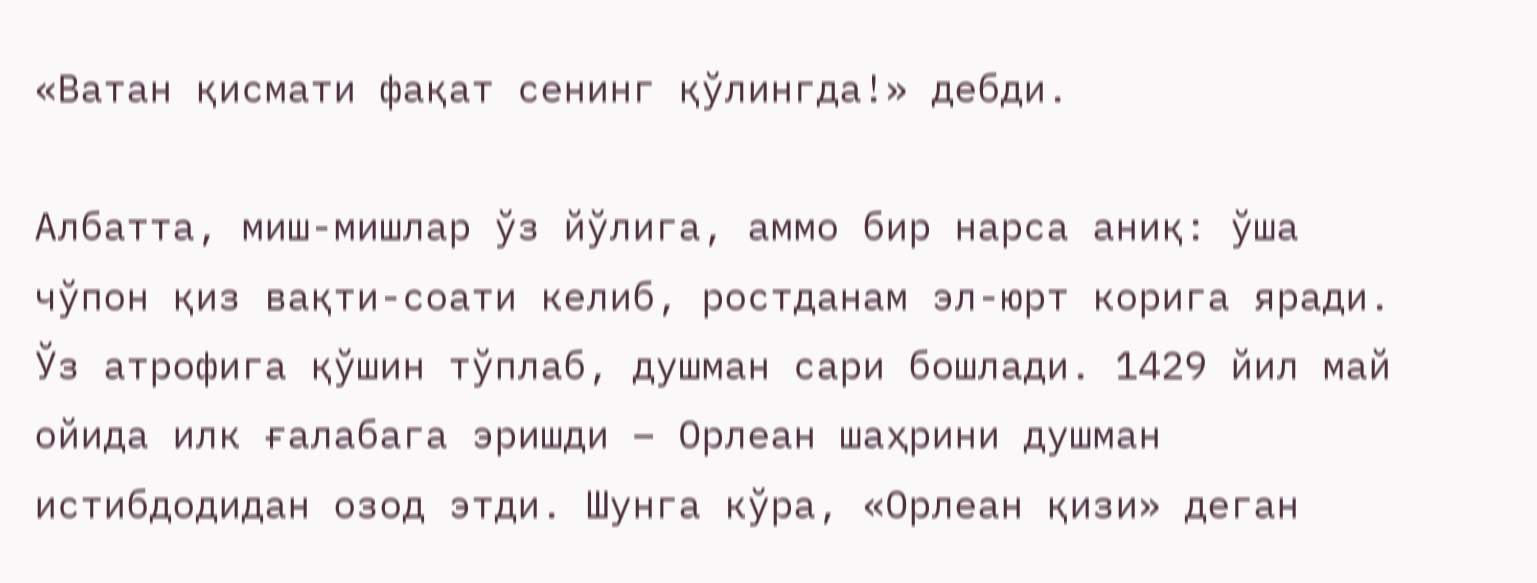«Ватан қисмати фақат сенинг қўлингда!» дебди.

Албатта, миш-мишлар ўз йўлига, аммо бир нарса аниқ: ўша чўпон қиз вақти-соати келиб, ростданам эл-юрт корига яради. Ўз атрофига қўшин тўплаб, душман сари бошлади. 1429 йил май ойида илк ғалабага эришди – Орлеан шаҳрини душман истибдодидан озод этди. Шунга кўра, «Орлеан қизи» деган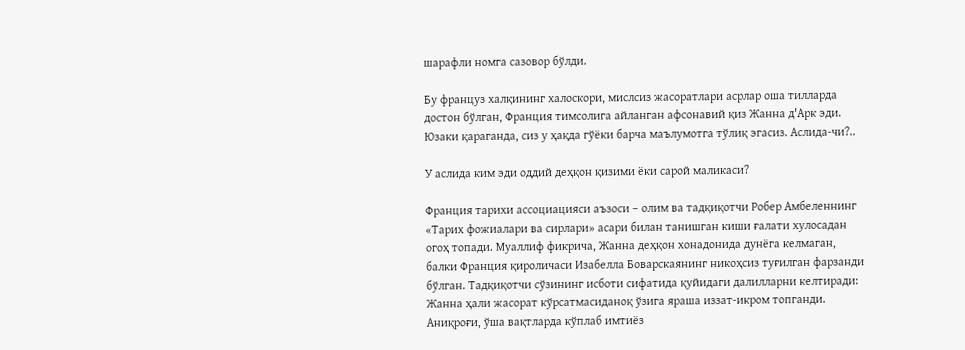шарафли номга сазовор бўлди.

Бу француз халқининг халоскори, мислсиз жасоратлари асрлар оша тилларда достон бўлган, Франция тимсолига айланган афсонавий қиз Жанна д'Арк эди. Юзаки қараганда, сиз у ҳақда гўёки барча маълумотга тўлиқ эгасиз. Аслида-чи?..

У аслида ким эди оддий деҳқон қизими ёки сарой маликаси?

Франция тарихи ассоциацияси аъзоси – олим ва тадқиқотчи Робер Амбеленнинг «Тарих фожиалари ва сирлари» асари билан танишган киши ғалати хулосадан огоҳ топади. Муаллиф фикрича, Жанна деҳқон хонадонида дунёга келмаган, балки Франция қироличаси Изабелла Боварскаянинг никоҳсиз туғилган фарзанди бўлган. Тадқиқотчи сўзининг исботи сифатида қуйидаги далилларни келтиради: Жанна ҳали жасорат кўрсатмасиданоқ ўзига яраша иззат-икром топганди. Аниқроғи, ўша вақтларда кўплаб имтиёз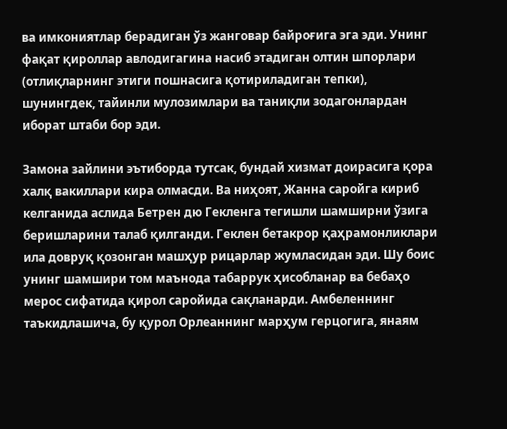ва имкониятлар берадиган ўз жанговар байроғига эга эди. Унинг фақат қироллар авлодигагина насиб этадиган олтин шпорлари (отлиқларнинг этиги пошнасига қотириладиган тепки), шунингдек, тайинли мулозимлари ва таниқли зодагонлардан иборат штаби бор эди.

Замона зайлини эътиборда тутсак, бундай хизмат доирасига қора халқ вакиллари кира олмасди. Ва ниҳоят, Жанна саройга кириб келганида аслида Бетрен дю Гекленга тегишли шамширни ўзига беришларини талаб қилганди. Геклен бетакрор қаҳрамонликлари ила довруқ қозонган машҳур рицарлар жумласидан эди. Шу боис унинг шамшири том маънода табаррук ҳисобланар ва бебаҳо мерос сифатида қирол саройида сақланарди. Амбеленнинг таъкидлашича, бу қурол Орлеаннинг марҳум герцогига, янаям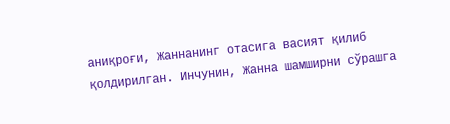аниқроғи, Жаннанинг отасига васият қилиб қолдирилган. Инчунин, Жанна шамширни сўрашга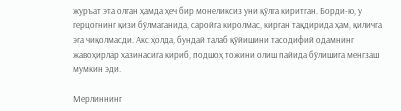журъат эта олган ҳамда ҳеч бир монеликсиз уни қўлга киритган. Борди-ю, у герцогнинг қизи бўлмаганида, саройга киролмас, кирган тақдирида ҳам, қиличга эга чиқолмасди. Акс ҳолда, бундай талаб қўйишини тасодифий одамнинг жавоҳирлар хазинасига кириб, подшоҳ тожини олиш пайида бўлишига менгзаш мумкин эди.

Мерлиннинг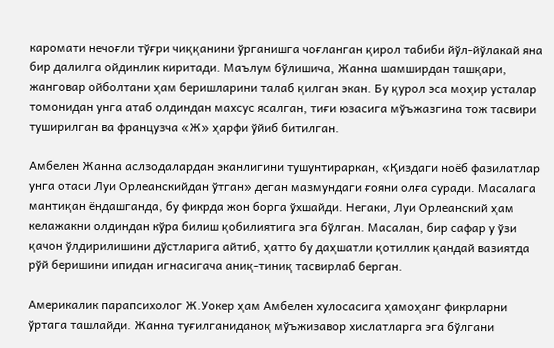каромати нечоғли тўғри чиққанини ўрганишга чоғланган қирол табиби йўл-йўлакай яна бир далилга ойдинлик киритади. Маълум бўлишича, Жанна шамширдан ташқари, жанговар ойболтани ҳам беришларини талаб қилган экан. Бу қурол эса моҳир усталар томонидан унга атаб олдиндан махсус ясалган, тиғи юзасига мўъжазгина тож тасвири туширилган ва французча «Ж» ҳарфи ўйиб битилган.

Амбелен Жанна аслзодалардан эканлигини тушунтираркан, «Қиздаги ноёб фазилатлар унга отаси Луи Орлеанскийдан ўтган» деган мазмундаги ғояни олға суради. Масалага мантиқан ёндашганда, бу фикрда жон борга ўхшайди. Негаки, Луи Орлеанский ҳам келажакни олдиндан кўра билиш қобилиятига эга бўлган. Масалан, бир сафар у ўзи қачон ўлдирилишини дўстларига айтиб, ҳатто бу даҳшатли қотиллик қандай вазиятда рўй беришини ипидан игнасигача аниқ-тиниқ тасвирлаб берган.

Америкалик парапсихолог Ж.Уокер ҳам Амбелен хулосасига ҳамоҳанг фикрларни ўртага ташлайди. Жанна туғилганиданоқ мўъжизавор хислатларга эга бўлгани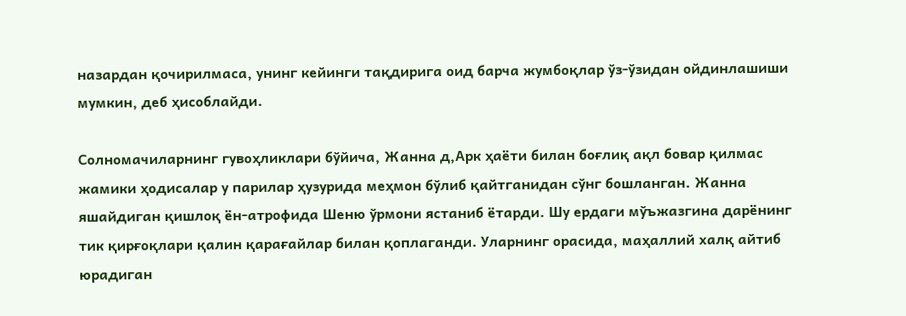назардан қочирилмаса, унинг кейинги тақдирига оид барча жумбоқлар ўз-ўзидан ойдинлашиши мумкин, деб ҳисоблайди.

Солномачиларнинг гувоҳликлари бўйича, Жанна д,Арк ҳаёти билан боғлиқ ақл бовар қилмас жамики ҳодисалар у парилар ҳузурида меҳмон бўлиб қайтганидан сўнг бошланган. Жанна яшайдиган қишлоқ ён-атрофида Шеню ўрмони ястаниб ётарди. Шу ердаги мўъжазгина дарёнинг тик қирғоқлари қалин қарағайлар билан қоплаганди. Уларнинг орасида, маҳаллий халқ айтиб юрадиган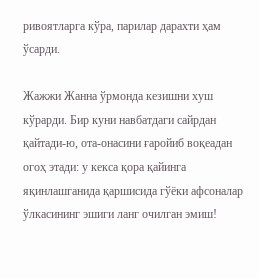ривоятларга кўра, парилар дарахти ҳам ўсарди.

Жажжи Жанна ўрмонда кезишни хуш кўрарди. Бир куни навбатдаги сайрдан қайтади-ю, ота-онасини ғаройиб воқеадан огоҳ этади: у кекса қора қайинга яқинлашганида қаршисида гўёки афсоналар ўлкасининг эшиги ланг очилган эмиш!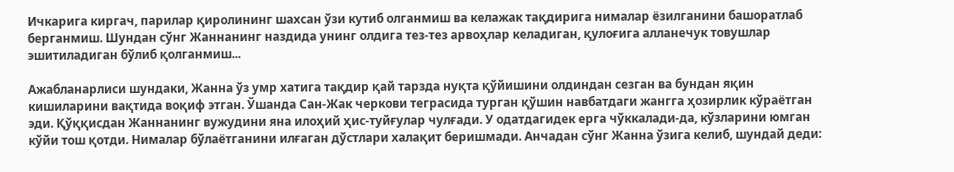Ичкарига киргач, парилар қиролининг шахсан ўзи кутиб олганмиш ва келажак тақдирига нималар ёзилганини башоратлаб берганмиш. Шундан сўнг Жаннанинг наздида унинг олдига тез-тез арвоҳлар келадиган, қулоғига алланечук товушлар эшитиладиган бўлиб қолганмиш...

Ажабланарлиси шундаки, Жанна ўз умр хатига тақдир қай тарзда нуқта қўйишини олдиндан сезган ва бундан яқин кишиларини вақтида воқиф этган. Ўшанда Сан-Жак черкови теграсида турган қўшин навбатдаги жангга ҳозирлик кўраётган эди. Қўққисдан Жаннанинг вужудини яна илоҳий ҳис-туйғулар чулғади. У одатдагидек ерга чўккалади-да, кўзларини юмган кўйи тош қотди. Нималар бўлаётганини илғаган дўстлари халақит беришмади. Анчадан сўнг Жанна ўзига келиб, шундай деди: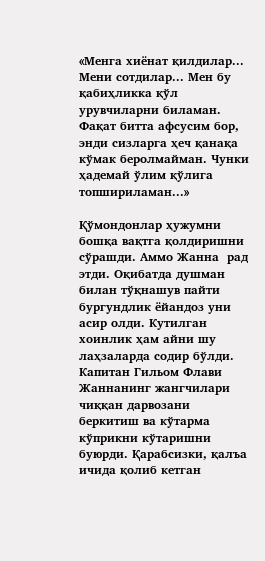«Менга хиёнат қилдилар... Мени сотдилар... Мен бу қабиҳликка қўл урувчиларни биламан. Фақат битта афсусим бор, энди сизларга ҳеч қанақа кўмак беролмайман. Чунки ҳадемай ўлим қўлига топшириламан...»

Қўмондонлар ҳужумни бошқа вақтга қолдиришни сўрашди. Аммо Жанна  рад этди. Оқибатда душман билан тўқнашув пайти бургундлик ёйандоз уни асир олди. Кутилган хоинлик ҳам айни шу лаҳзаларда содир бўлди. Капитан Гильом Флави Жаннанинг жангчилари чиққан дарвозани беркитиш ва кўтарма кўприкни кўтаришни буюрди. Қарабсизки, қалъа ичида қолиб кетган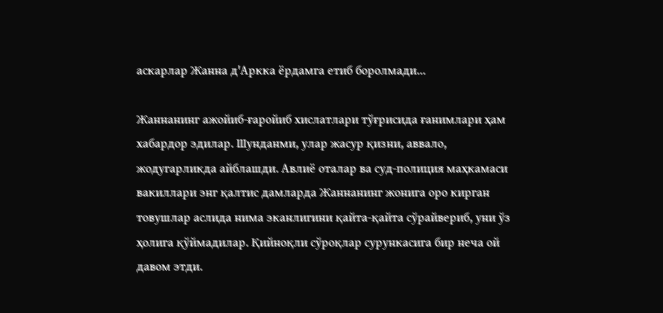аскарлар Жанна д'Аркка ёрдамга етиб боролмади...

Жаннанинг ажойиб-ғаройиб хислатлари тўғрисида ғанимлари ҳам хабардор эдилар. Шунданми, улар жасур қизни, аввало, жодугарликда айблашди. Авлиё оталар ва суд-полиция маҳкамаси вакиллари энг қалтис дамларда Жаннанинг жонига оро кирган товушлар аслида нима эканлигини қайта-қайта сўрайвериб, уни ўз ҳолига қўймадилар. Қийноқли сўроқлар сурункасига бир неча ой давом этди.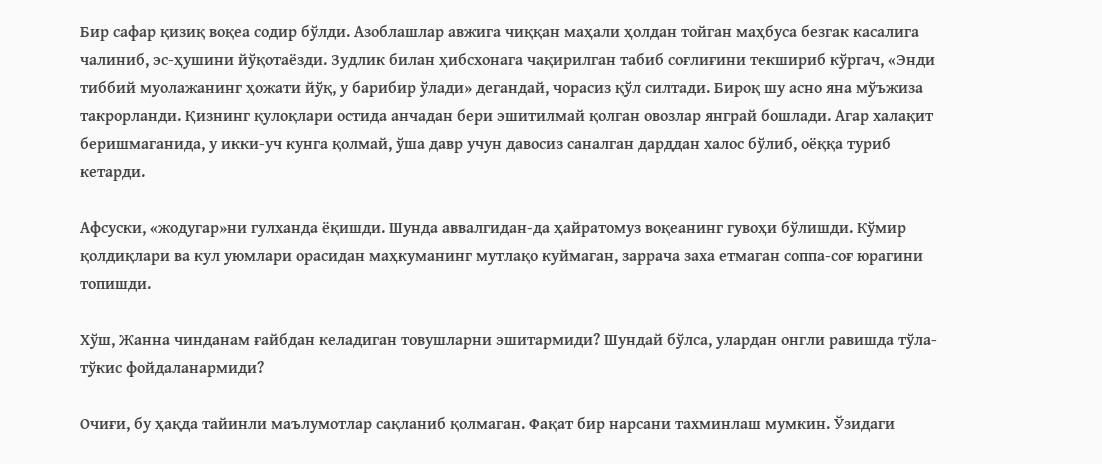Бир сафар қизиқ воқеа содир бўлди. Азоблашлар авжига чиққан маҳали ҳолдан тойган маҳбуса безгак касалига чалиниб, эс-ҳушини йўқотаёзди. Зудлик билан ҳибсхонага чақирилган табиб соғлиғини текшириб кўргач, «Энди тиббий муолажанинг ҳожати йўқ, у барибир ўлади» дегандай, чорасиз қўл силтади. Бироқ шу асно яна мўъжиза такрорланди. Қизнинг қулоқлари остида анчадан бери эшитилмай қолган овозлар янграй бошлади. Агар халақит беришмаганида, у икки-уч кунга қолмай, ўша давр учун давосиз саналган дарддан халос бўлиб, оёққа туриб кетарди.

Афсуски, «жодугар»ни гулханда ёқишди. Шунда аввалгидан-да ҳайратомуз воқеанинг гувоҳи бўлишди. Кўмир қолдиқлари ва кул уюмлари орасидан маҳкуманинг мутлақо куймаган, заррача заха етмаган соппа-соғ юрагини топишди.

Хўш, Жанна чинданам ғайбдан келадиган товушларни эшитармиди? Шундай бўлса, улардан онгли равишда тўла-тўкис фойдаланармиди?

Очиғи, бу ҳақда тайинли маълумотлар сақланиб қолмаган. Фақат бир нарсани тахминлаш мумкин. Ўзидаги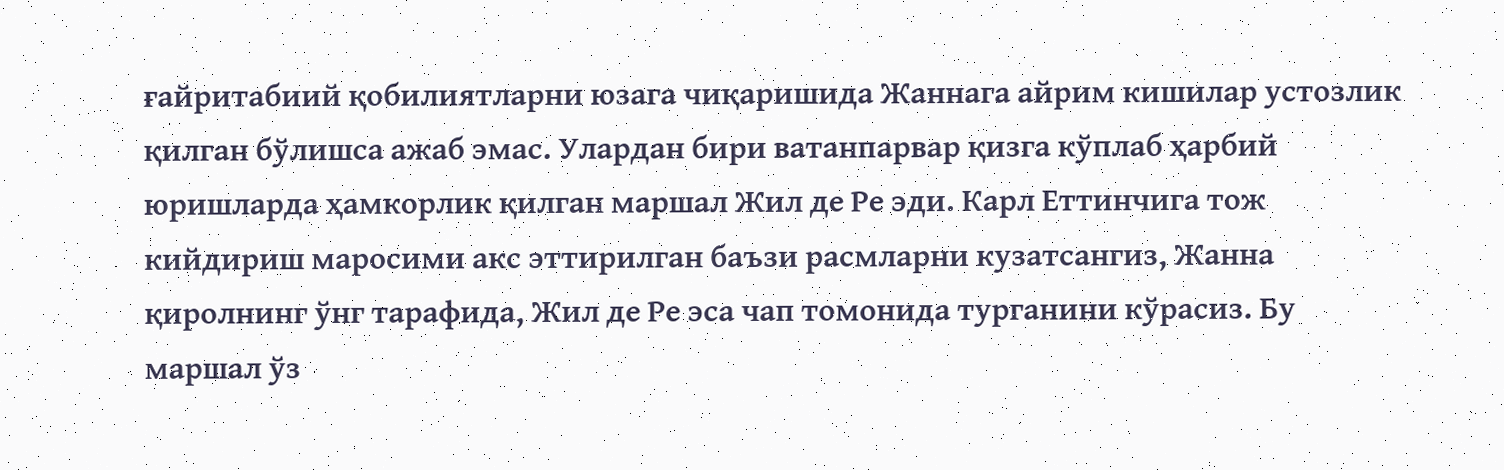ғайритабиий қобилиятларни юзага чиқаришида Жаннага айрим кишилар устозлик қилган бўлишса ажаб эмас. Улардан бири ватанпарвар қизга кўплаб ҳарбий юришларда ҳамкорлик қилган маршал Жил де Ре эди. Карл Еттинчига тож кийдириш маросими акс эттирилган баъзи расмларни кузатсангиз, Жанна қиролнинг ўнг тарафида, Жил де Ре эса чап томонида турганини кўрасиз. Бу маршал ўз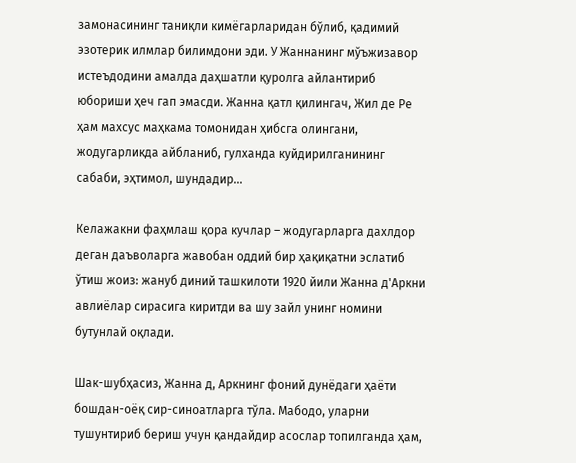замонасининг таниқли кимёгарларидан бўлиб, қадимий эзотерик илмлар билимдони эди. У Жаннанинг мўъжизавор истеъдодини амалда даҳшатли қуролга айлантириб юбориши ҳеч гап эмасди. Жанна қатл қилингач, Жил де Ре ҳам махсус маҳкама томонидан ҳибсга олингани, жодугарликда айбланиб, гулханда куйдирилганининг сабаби, эҳтимол, шундадир...

Келажакни фаҳмлаш қора кучлар – жодугарларга дахлдор деган даъволарга жавобан оддий бир ҳақиқатни эслатиб ўтиш жоиз: жануб диний ташкилоти 1920 йили Жанна д'Аркни авлиёлар сирасига киритди ва шу зайл унинг номини бутунлай оқлади.

Шак-шубҳасиз, Жанна д, Аркнинг фоний дунёдаги ҳаёти бошдан-оёқ сир-синоатларга тўла. Мабодо, уларни тушунтириб бериш учун қандайдир асослар топилганда ҳам,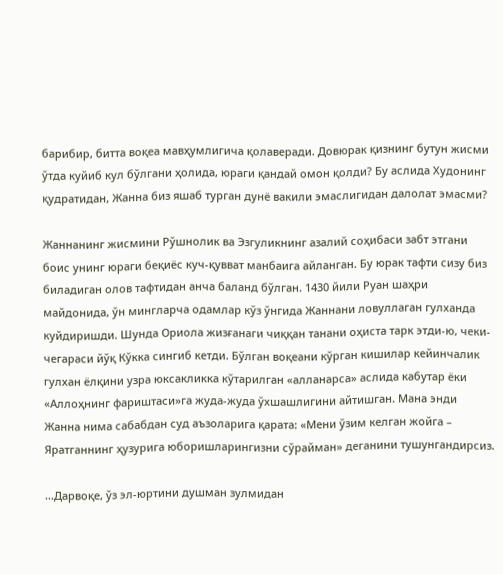барибир, битта воқеа мавҳумлигича қолаверади. Довюрак қизнинг бутун жисми ўтда куйиб кул бўлгани ҳолида, юраги қандай омон қолди? Бу аслида Худонинг қудратидан, Жанна биз яшаб турган дунё вакили эмаслигидан далолат эмасми?

Жаннанинг жисмини Рўшнолик ва Эзгуликнинг азалий соҳибаси забт этгани боис унинг юраги беқиёс куч-қувват манбаига айланган. Бу юрак тафти сизу биз биладиган олов тафтидан анча баланд бўлган. 1430 йили Руан шаҳри майдонида, ўн мингларча одамлар кўз ўнгида Жаннани ловуллаган гулханда куйдиришди. Шунда Ориола жизғанаги чиққан танани оҳиста тарк этди-ю, чеки-чегараси йўқ Кўкка сингиб кетди. Бўлган воқеани кўрган кишилар кейинчалик гулхан ёлқини узра юксакликка кўтарилган «алланарса» аслида кабутар ёки «Аллоҳнинг фариштаси»га жуда-жуда ўхшашлигини айтишган. Мана энди Жанна нима сабабдан суд аъзоларига қарата: «Мени ўзим келган жойга – Яратганнинг ҳузурига юборишларингизни сўрайман» деганини тушунгандирсиз.

...Дарвоқе, ўз эл-юртини душман зулмидан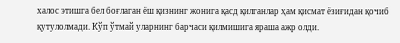халос этишга бел боғлаган ёш қизнинг жонига қасд қилганлар ҳам қисмат ёзиғидан қочиб қутулолмади. Кўп ўтмай уларнинг барчаси қилмишига яраша ажр олди.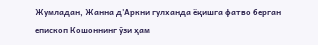Жумладан, Жанна д'Аркни гулханда ёқишга фатво берган епископ Кошоннинг ўзи ҳам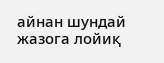айнан шундай жазога лойиқ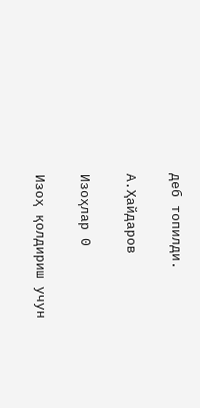деб топилди.

А.Ҳайдаров

Изоҳлар 0

Изоҳ қолдириш учун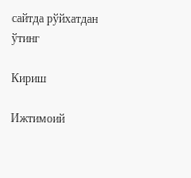сайтда рўйхатдан ўтинг

Кириш

Ижтимоий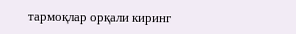тармоқлар орқали киринг